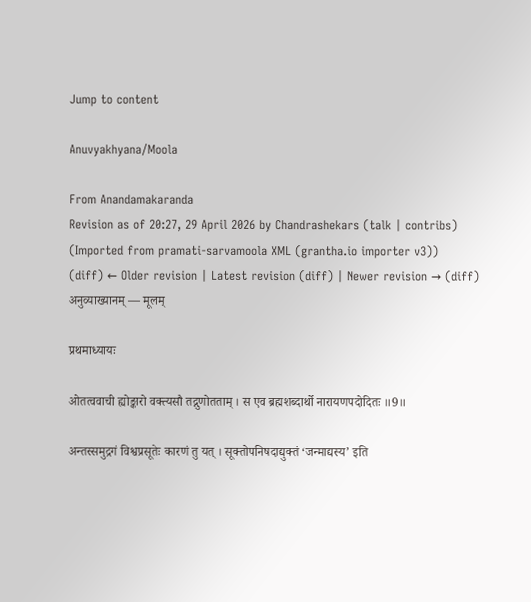Jump to content

Anuvyakhyana/Moola

From Anandamakaranda
Revision as of 20:27, 29 April 2026 by Chandrashekars (talk | contribs) (Imported from pramati-sarvamoola XML (grantha.io importer v3))
(diff) ← Older revision | Latest revision (diff) | Newer revision → (diff)
अनुव्याख्यानम् — मूलम्

प्रथमाध्यायः

ओतत्ववाची ह्योङ्कारो वक्त्यसौ तद्गुणोतताम् । स एव ब्रह्मशब्दार्थो नारायणपदोदितः ॥9॥

अन्तस्समुद्रगं विश्वप्रसूतेः कारणं तु यत् । सूक्तोपनिषदाद्युक्तं ‘जन्माद्यस्य’ इति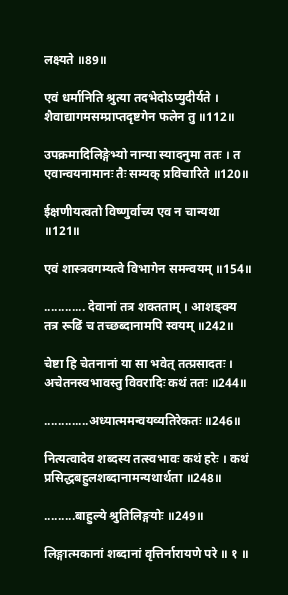लक्ष्यते ॥89॥

एवं धर्मानिति श्रुत्या तदभेदोऽप्युदीर्यते । शैवाद्यागमसम्प्राप्तदृष्टगेन फलेन तु ॥112॥

उपक्रमादिलिङ्गेभ्यो नान्या स्यादनुमा ततः । त एवान्वयनामानः तैः सम्यक् प्रविचारिते ॥120॥

ईक्षणीयत्वतो विष्णुर्वाच्य एव न चान्यथा ॥121॥

एवं शास्त्रवगम्यत्वे विभागेन समन्वयम् ॥154॥

............ देवानां तत्र शक्तताम् । आशङ्क्य तत्र रूढिं च तच्छब्दानामपि स्वयम् ॥242॥

चेष्टा हि चेतनानां या सा भवेत् तत्प्रसादतः । अचेतनस्वभावस्तु विवरादिः कथं ततः ॥244॥

.............अध्यात्ममन्वयव्यतिरेकतः ॥246॥

नित्यत्वादेव शब्दस्य तत्स्वभावः कथं हरेः । कथं प्रसिद्धबहुलशब्दानामन्यथार्थता ॥248॥

.........बाहुल्ये श्रुतिलिङ्गयोः ॥249॥

लिङ्गात्मकानां शब्दानां वृत्तिर्नारायणे परे ॥ १ ॥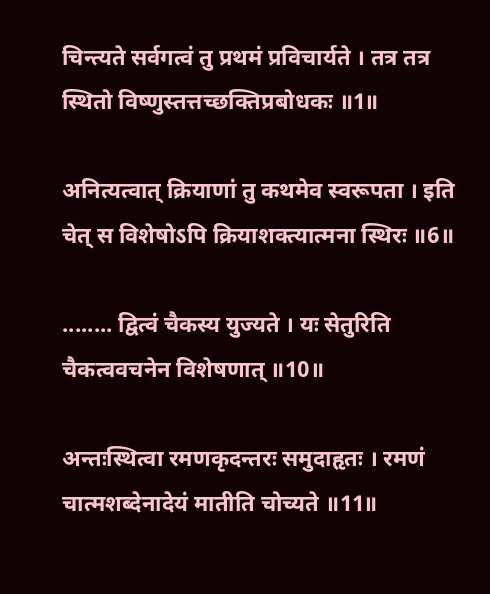चिन्त्यते सर्वगत्वं तु प्रथमं प्रविचार्यते । तत्र तत्र स्थितो विष्णुस्तत्तच्छक्तिप्रबोधकः ॥1॥

अनित्यत्वात् क्रियाणां तु कथमेव स्वरूपता । इति चेत् स विशेषोऽपि क्रियाशक्त्यात्मना स्थिरः ॥6॥

........ द्वित्वं चैकस्य युज्यते । यः सेतुरिति चैकत्ववचनेन विशेषणात् ॥10॥

अन्तःस्थित्वा रमणकृदन्तरः समुदाहृतः । रमणं चात्मशब्देनादेयं मातीति चोच्यते ॥11॥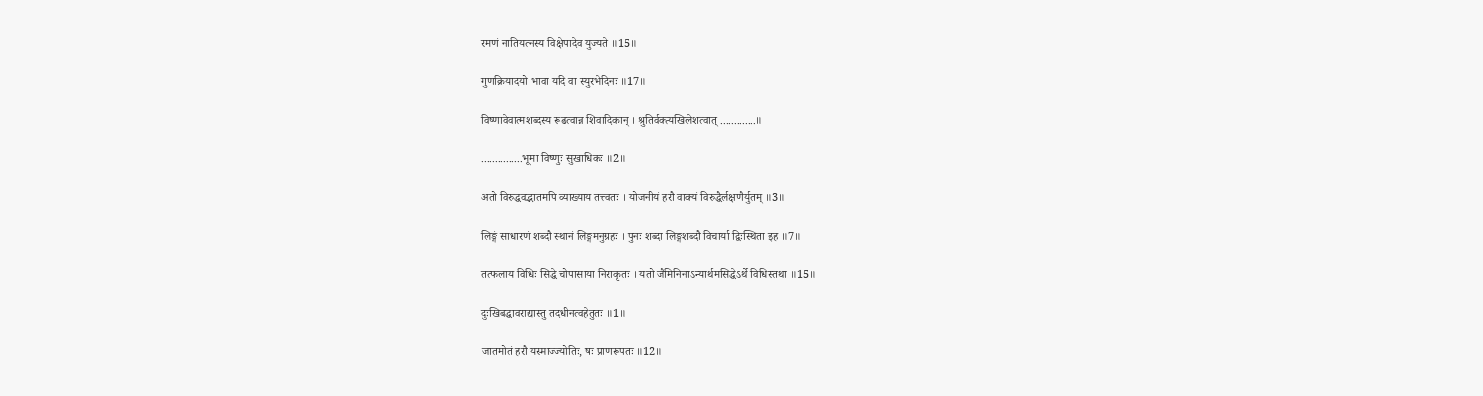रमणं नातियत्नस्य विक्षेपादेव युज्यते ॥15॥

गुणक्रियादयो भावा यदि वा स्युरभेदिनः ॥17॥

विष्णावेवात्मशब्दस्य रूढत्वान्न शिवादिकान् । श्रुतिर्वक्त्यखिलेशत्वात् .............॥

...............भूमा विष्णुः सुखाधिकः ॥2॥

अतो विरुद्धवद्भातमपि व्याख्याय तत्त्वतः । योजनीयं हरौ वाक्यं विरुद्धैर्लक्षणैर्युतम् ॥3॥

लिङ्गं साधारणं शब्दौ स्थानं लिङ्गमनुग्रहः । पुनः शब्दा लिङ्गशब्दौ विचार्या द्विःस्थिता इह ॥7॥

तत्फलाय विधिः सिद्धे चोपासाया निराकृतः । यतो जैमिनिनाऽन्यार्थमसिद्धेऽर्थे विधिस्तथा ॥15॥

दुःखिबद्धावराद्यास्तु तदधीनत्वहेतुतः ॥1॥

जातमोतं हरौ यस्माज्ज्योतिः, षः प्राणरूपतः ॥12॥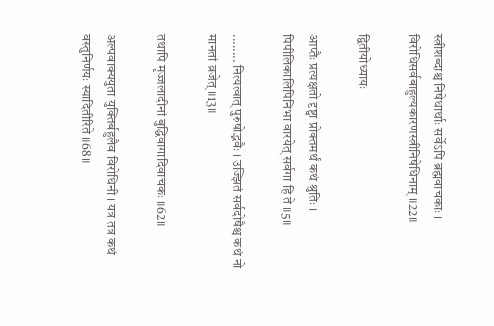स्त्रीशब्दाश्च निषेधार्थाः सर्वेऽपि ब्रह्मवाचकाः । विरोधिसर्वबाहुल्यकारणस्त्रीनिषेधिनाम् ॥22॥

द्वितीयोध्यायः

आप्तैः प्रत्यक्षतो दृष्ट्वा प्रोक्तमर्थं कथं श्रुतिः । पिपीलिकालिपिनिभा वारयेत् सर्वगा हि ते ॥5॥

........ नित्यत्वात् पुरुषोद्भवैः । उज्झितं सर्वदोषैश्च कथं नो मानतां व्रजेत् ॥13॥

तथापि मृज्जलादीनां बुद्धिवागादिवाचकः ॥62॥

अल्पवाक्ययुता युक्तिर्बहुलैव विरोधिनी । यत्र तत्र कथं वस्तुनिर्णयः स्यादितीरिते ॥68॥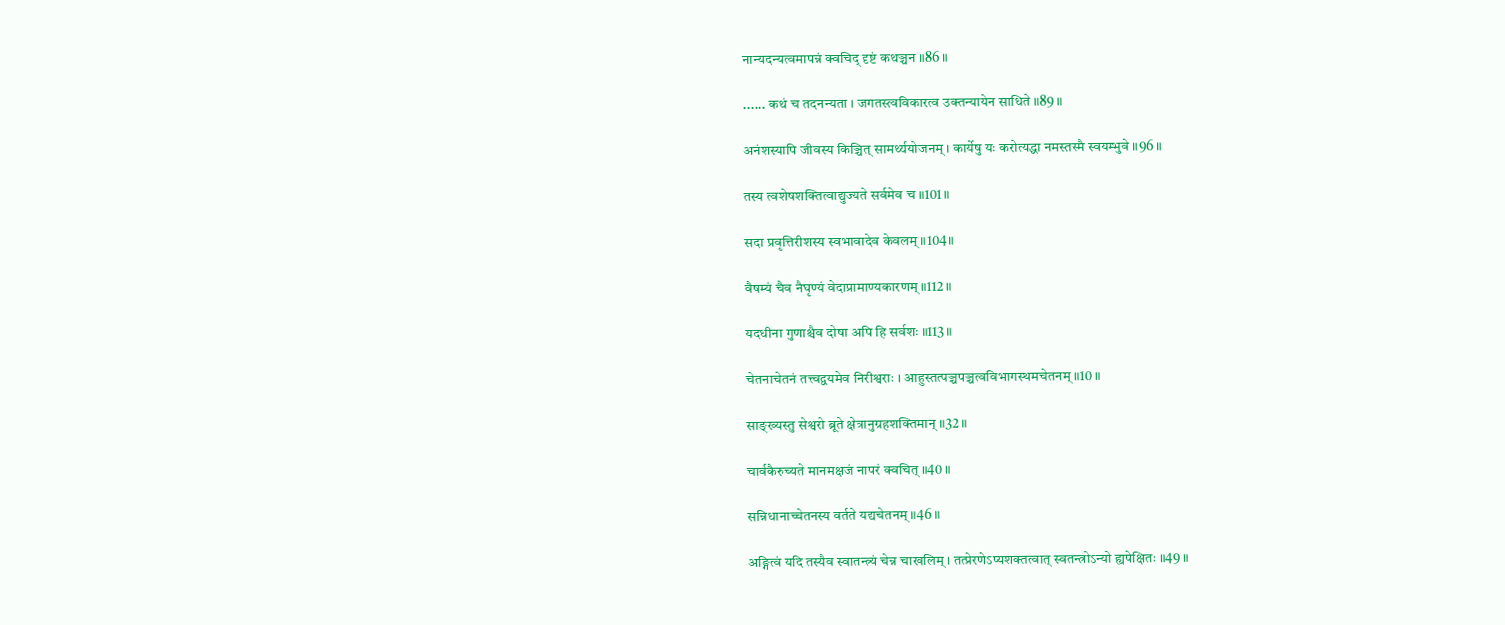नान्यदन्यत्वमापन्नं क्वचिद् दृष्टं कथञ्चन ॥86॥

...... कथं च तदनन्यता । जगतस्त्वविकारत्व उक्तन्यायेन साधिते ॥89॥

अनंशस्यापि जीवस्य किञ्चित् सामर्थ्ययोजनम् । कार्येषु यः करोत्यद्धा नमस्तस्मै स्वयम्भुवे ॥96॥

तस्य त्वशेषशक्तित्वाद्युज्यते सर्वमेव च ॥101॥

सदा प्रवृत्तिरीशस्य स्वभावादेव केवलम् ॥104॥

वैषम्यं चैव नैघृण्यं वेदाप्रामाण्यकारणम् ॥112॥

यदधीना गुणाश्चैव दोषा अपि हि सर्वशः ॥113॥

चेतनाचेतनं तत्त्वद्वयमेव निरीश्वराः । आहुस्तत्पञ्चपञ्चत्वविभागस्थमचेतनम् ॥10॥

साङ्ख्यस्तु सेश्वरो ब्रूते क्षेत्रानुग्रहशक्तिमान् ॥32॥

चार्वकैरुच्यते मानमक्षजं नापरं क्वचित् ॥40॥

सन्निधानाच्चेतनस्य वर्तते यद्यचेतनम् ॥46॥

अङ्गित्वं यदि तस्यैव स्वातन्त्र्यं चेन्न चाखलिम् । तत्प्रेरणेऽप्यशक्तत्वात् स्वतन्त्रोऽन्यो ह्यपेक्षितः ॥49॥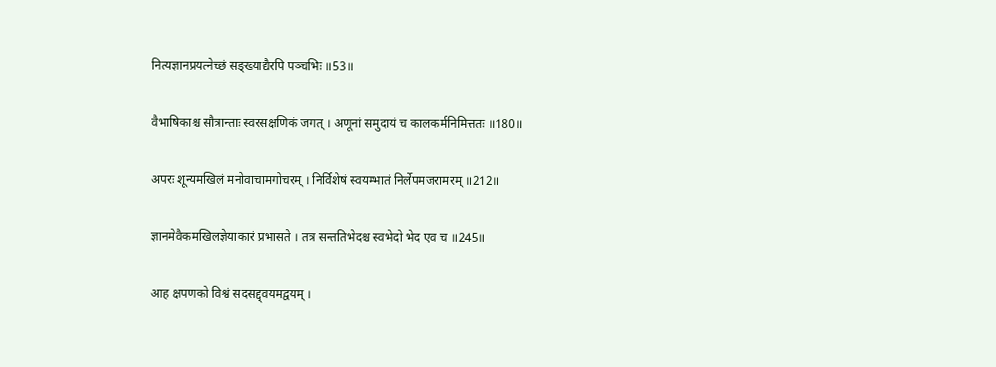नित्यज्ञानप्रयत्नेच्छं सङ्ख्याद्यैरपि पञ्चभिः ॥53॥

वैभाषिकाश्च सौत्रान्ताः स्वरसक्षणिकं जगत् । अणूनां समुदायं च कालकर्मनिमित्ततः ॥180॥

अपरः शून्यमखिलं मनोवाचामगोचरम् । निर्विशेषं स्वयम्भातं निर्लेपमजरामरम् ॥212॥

ज्ञानमेवैकमखिलज्ञेयाकारं प्रभासते । तत्र सन्ततिभेदश्च स्वभेदो भेद एव च ॥245॥

आह क्षपणको विश्वं सदसद्द्वयमद्वयम् ।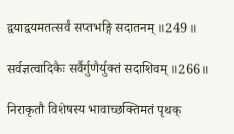द्वयाद्वयमतत्सर्वं सप्तभङ्गि सदातनम् ॥249॥

सर्वज्ञत्वादिकैः सर्वैर्गुणैर्युक्तं सदाशिवम् ॥266॥

निराकृतौ विशेषस्य भावाच्छक्तिमतं पृथक्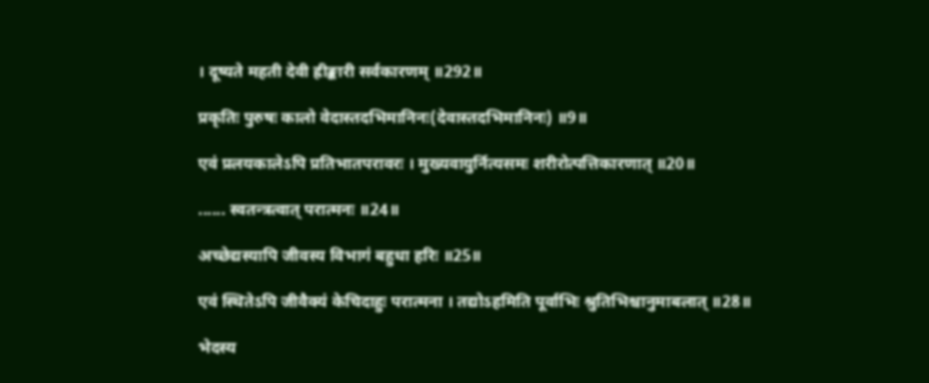। दूष्यते महती देवी ह्रीङ्कारी सर्वकारणम् ॥292॥

प्रकृतिः पुरुषः कालो वेदास्तदभिमानिनः(देवास्तदभिमानिनः) ॥9॥

एवं प्रलयकालेऽपि प्रतिभातपरावरः । मुख्यवायुर्नित्यसमः शरीरोत्पत्तिकारणात् ॥20॥

...... स्वतन्त्रत्वात् परात्मनः ॥24॥

अच्छेद्यस्यापि जीवस्य विभागं बहुधा हरिः ॥25॥

एवं स्थितेऽपि जीवैक्यं केचिदाहुः परात्मना । तद्योऽहमिति पूर्वाभिः श्रुतिभिश्चानुमाबलात् ॥28॥

भेदस्य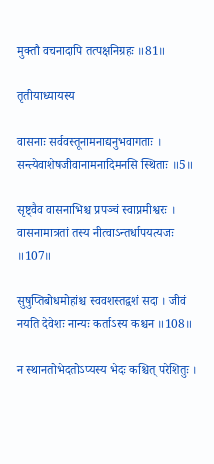मुक्तौ वचनादापि तत्पक्षनिग्रहः ॥81॥

तृतीयाध्यायस्य

वासनाः सर्ववस्तूनामनाद्यनुभवागताः । सन्त्येवाशेषजीवानामनादिमनसि स्थिताः ॥5॥

सृष्ट्वैव वासनाभिश्च प्रपञ्चं स्वाप्नमीश्वरः । वासनामात्रतां तस्य नीत्वाऽन्तर्धापयत्यजः ॥107॥

सुषुप्तिबोधमोहांश्च स्ववशस्तद्वशं सदा । जीवं नयति देवेशः नान्यः कर्ताऽस्य कश्चन ॥108॥

न स्थानतोभेदतोऽप्यस्य भेदः कश्चित् परेशितुः ।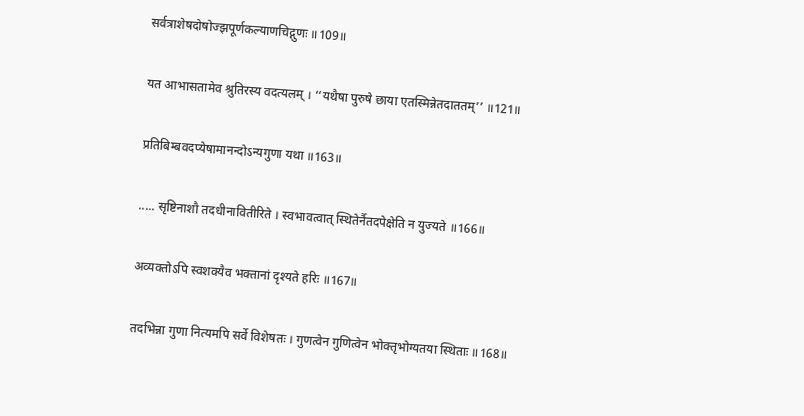सर्वत्राशेषदोषोज्झपूर्णकल्याणचिद्गुणः ॥109॥

यत आभासतामेव श्रुतिरस्य वदत्यलम् । ‘‘यथैषा पुरुषे छाया एतस्मिन्नेतदाततम्’’ ॥121॥

प्रतिबिम्बवदप्येषामानन्दोऽन्यगुणा यथा ॥163॥

..... सृष्टिनाशौ तदधीनावितीरिते । स्वभावत्वात् स्थितेर्नैतदपेक्षेति न युज्यते ॥166॥

अव्यक्तोऽपि स्वशक्यैव भक्तानां दृश्यते हरिः ॥167॥

तदभिन्ना गुणा नित्यमपि सर्वे विशेषतः । गुणत्वेन गुणित्वेन भोक्तृभोग्यतया स्थिताः ॥168॥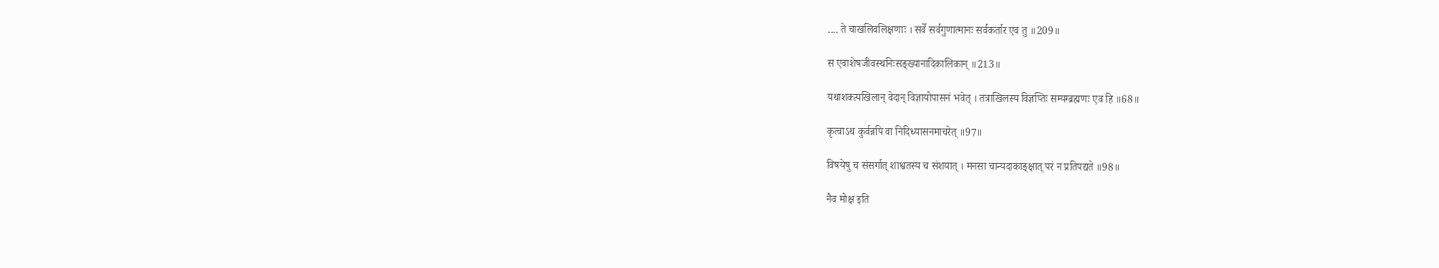.... ते चाखलिवलिक्षणाः । सर्वे सर्वगुणात्मानः सर्वकर्तार एव तु ॥209॥

स एवाशेषजीवस्थनिःसङ्ख्यानादिकालिकान् ॥213॥

यथाशक्त्यखिलान् वेदान् विज्ञायोपासनं भवेत् । तत्राखिलस्य विज्ञप्तिः सम्यग्ब्रह्मणः एव हि ॥68॥

कृत्वाऽथ कुर्वन्नपि वा निदिध्यासनमाचरेत् ॥97॥

विषयेषु च संसर्गात् शाश्वतस्य च संशयात् । मनसा चान्यदाकाङ्क्षात् परं न प्रतिपद्यते ॥98॥

नैव मोक्ष इति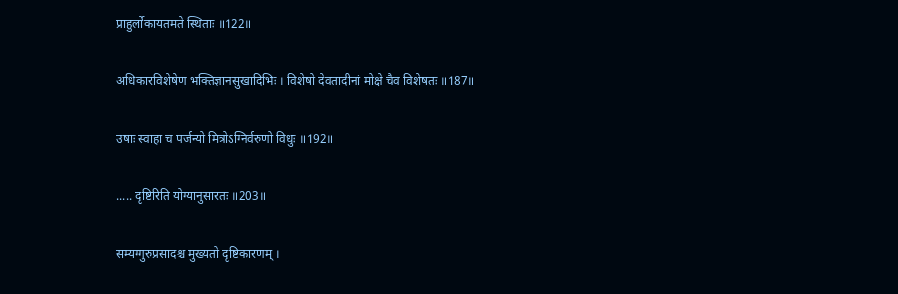प्राहुर्लोकायतमते स्थिताः ॥122॥

अधिकारविशेषेण भक्तिज्ञानसुखादिभिः । विशेषो देवतादीनां मोक्षे चैव विशेषतः ॥187॥

उषाः स्वाहा च पर्जन्यो मित्रोऽग्निर्वरुणो विधुः ॥192॥

..... दृष्टिरिति योग्यानुसारतः ॥203॥

सम्यग्गुरुप्रसादश्च मुख्यतो दृष्टिकारणम् ।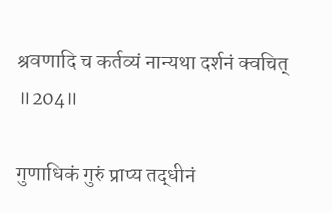श्रवणादि च कर्तव्यं नान्यथा दर्शनं क्वचित् ॥204॥

गुणाधिकं गुरुं प्राप्य तद्धीनं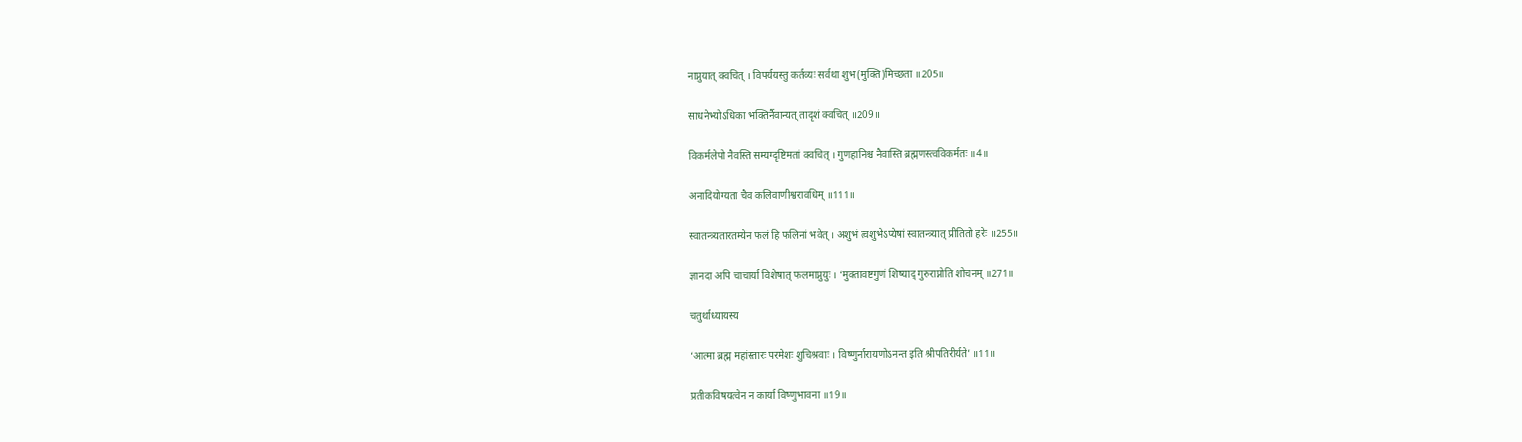नाप्नुयात् क्वचित् । विपर्ययस्तु कर्तव्यः सर्वथा शुभ(मुक्ति)मिच्छता ॥205॥

साधनेभ्योऽधिका भक्तिर्नैवान्यत् तादृशं क्वचित् ॥209॥

विकर्मलेपो नैवस्ति सम्यग्दृष्टिमतां क्वचित् । गुणहानिश्च नैवास्ति ब्रह्मणस्त्वविकर्मतः ॥4॥

अनादियोग्यता चैव कलिवाणीश्वरावधिम् ॥111॥

स्वातन्त्र्यतारतम्येन फलं हि फलिनां भवेत् । अशुभं त्वशुभेऽप्येषां स्वातन्त्र्यात् प्रीतितो हरेः ॥255॥

ज्ञानदा अपि चाचार्या विशेषात् फलमाप्नुयुः । ‘मुक्तावष्टगुणं शिष्याद् गुरुराप्नोति शोचनम् ॥271॥

चतुर्थाध्यायस्य

‘आत्मा ब्रह्म महांस्तारः परमेशः शुचिश्रवाः । विष्णुर्नारायणोऽनन्त इति श्रीपतिरीर्यते’ ॥11॥

प्रतीकविषयत्वेन न कार्या विष्णुभावना ॥19॥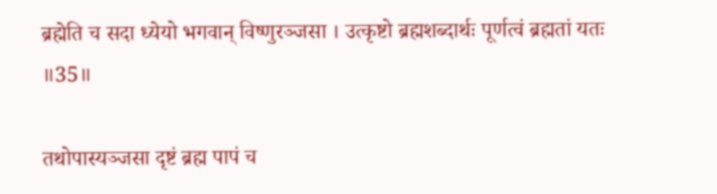ब्रह्मेति च सदा ध्येयो भगवान् विष्णुरञ्जसा । उत्कृष्टो ब्रह्मशब्दार्थः पूर्णत्वं ब्रह्मतां यतः ॥35॥

तथोपास्यञ्जसा दृष्टं ब्रह्म पापं च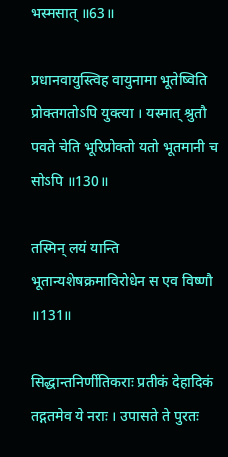भस्मसात् ॥63॥

प्रधानवायुस्त्विह वायुनामा भूतेष्विति प्रोक्तगतोऽपि युक्त्या । यस्मात् श्रुतौ पवते चेति भूरिप्रोक्तो यतो भूतमानी च सोऽपि ॥130॥

तस्मिन् लयं यान्ति भूतान्यशेषक्रमाविरोधेन स एव विष्णौ ॥131॥

सिद्धान्तनिर्णीतिकराः प्रतीकं देहादिकं तद्गतमेव ये नराः । उपासते ते पुरतः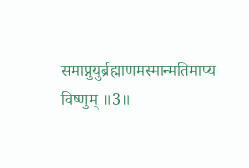समाप्नुयुर्ब्रह्माणमस्मान्मतिमाप्य विष्णुम् ॥3॥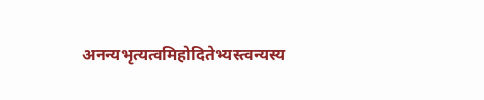अनन्यभृत्यत्वमिहोदितेभ्यस्त्वन्यस्य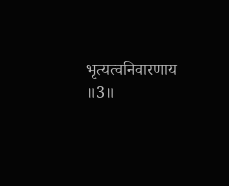भृत्यत्वनिवारणाय ॥3॥